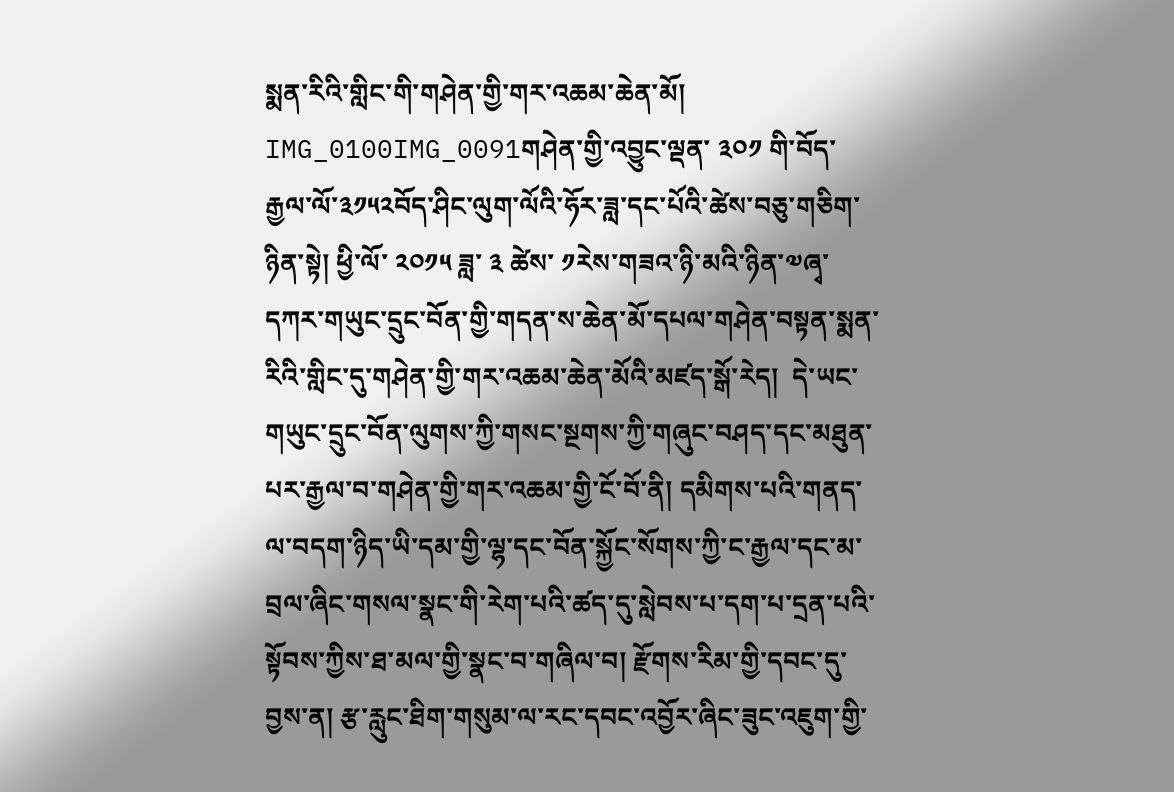སྨན་རིའི་གླིང་གི་གཤེན་གྱི་གར་འཆམ་ཆེན་མོ།
IMG_0100IMG_0091གཤེན་གྱི་འབྱུང་ལྡན་ ༣༠༡ གི་བོད་རྒྱལ་ལོ་༣༡༥༢བོད་ཤིང་ལུག་ལོའི་ཧོར་ཟླ་དང་པོའི་ཚེས་བཅུ་གཅིག་ཉིན་སྟེ། ཕྱི་ལོ་ ༢༠༡༥ ཟླ་ ༣ ཚེས་ ༡རེས་གཟའ་ཉི་མའི་ཉིན་༧ཞྭ་དཀར་གཡུང་དྲུང་བོན་གྱི་གདན་ས་ཆེན་མོ་དཔལ་གཤེན་བསྟན་སྨན་རིའི་གླིང་དུ་གཤེན་གྱི་གར་འཆམ་ཆེན་མོའི་མཛད་སྒོ་རེད།  དེ་ཡང་གཡུང་དྲུང་བོན་ལུགས་ཀྱི་གསང་སྔགས་ཀྱི་གཞུང་བཤད་དང་མཐུན་པར་རྒྱལ་བ་གཤེན་གྱི་གར་འཆམ་གྱི་ངོ་བོ་ནི། དམིགས་པའི་གནད་ལ་བདག་ཉིད་ཡི་དམ་གྱི་ལྷ་དང་བོན་སྐྱོང་སོགས་ཀྱི་ང་རྒྱལ་དང་མ་བྲལ་ཞིང་གསལ་སྣང་གི་རེག་པའི་ཚད་དུ་སླེབས་པ་དག་པ་དྲན་པའི་སྟོབས་ཀྱིས་ཐ་མལ་གྱི་སྣང་བ་གཞིལ་བ། རྫོགས་རིམ་གྱི་དབང་དུ་བྱས་ན། རྩ་རླུང་ཐིག་གསུམ་ལ་རང་དབང་འབྱོར་ཞིང་ཟུང་འཇུག་གྱི་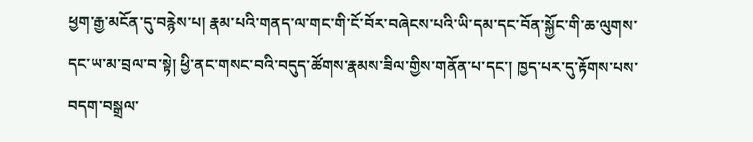ཕྱག་རྒྱ་མངོན་དུ་བརྙེས་པ། རྣམ་པའི་གནད་ལ་གང་གི་ངོ་བོར་བཞེངས་པའི་ཡི་དམ་དང་བོན་སྐྱོང་གི་ཆ་ལུགས་དང་ཡ་མ་བྲལ་བ་སྟེ། ཕྱི་ནང་གསང་བའི་བདུད་ཚོགས་རྣམས་ཟིལ་གྱིས་གནོན་པ་དང་། ཁྱད་པར་དུ་རྟོགས་པས་བདག་བསྒྲལ་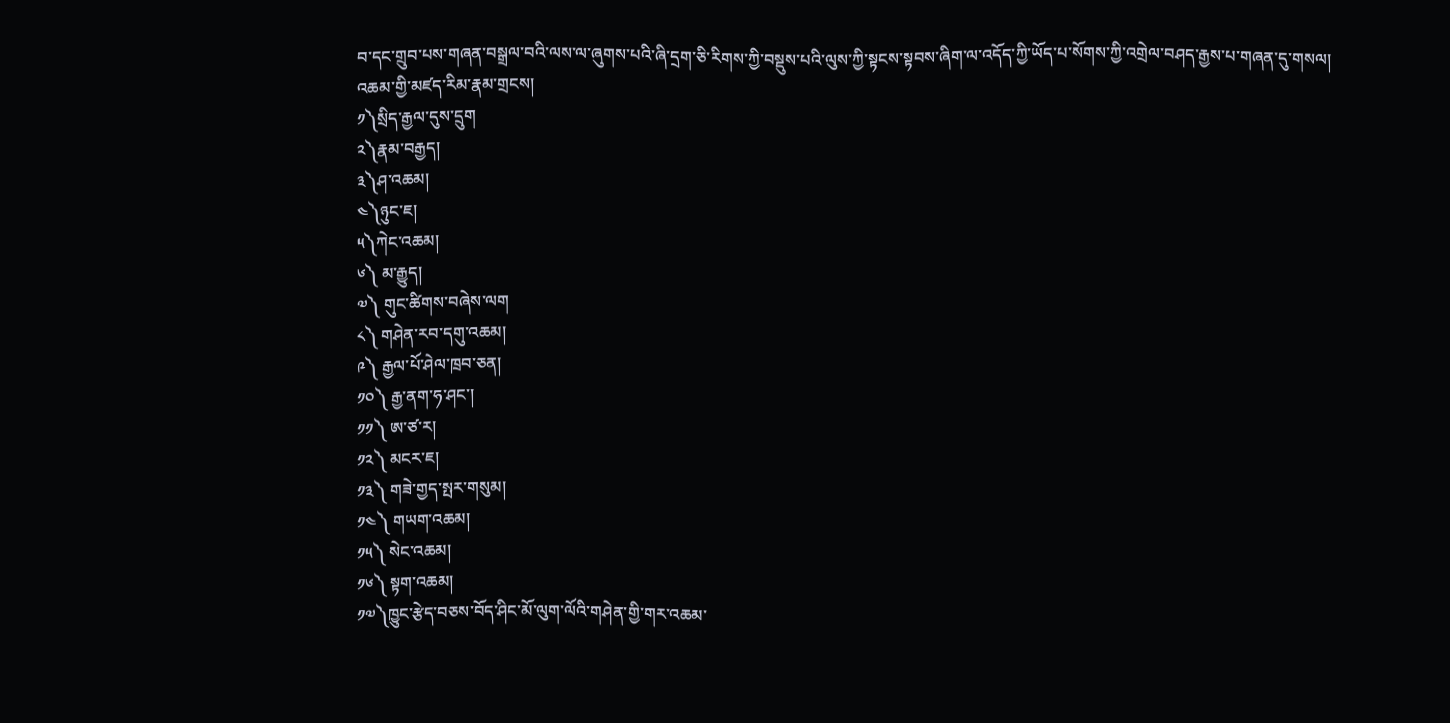བ་དང་གྲུབ་པས་གཞན་བསྒྲལ་བའི་ལས་ལ་ཞུགས་པའི་ཞི་དྲག་ཅི་རིགས་ཀྱི་བསྡུས་པའི་ལུས་ཀྱི་སྟངས་སྟབས་ཞིག་ལ་འདོད་ཀྱི་ཡོད་པ་སོགས་ཀྱི་འགྲེལ་བཤད་རྒྱས་པ་གཞན་དུ་གསལ།
འཆམ་གྱི་མཛད་རིམ་རྣམ་གྲངས།
༡༽སྲིད་རྒྱལ་དུས་དྲུག
༢༽རྣམ་བརྒྱད།
༣༽ཤ་འཆམ།
༤༽ཉུང་ཇ།
༥༽ཀེང་འཆམ།
༦༽ མ་རྒྱུད།
༧༽ གུང་ཚིགས་བཞེས་ལག
༨༽ གཤེན་རབ་དགུ་འཆམ།
༩༽ རྒྱལ་པོ་ཤེལ་ཁྲབ་ཅན།
༡༠༽ རྒྱ་ནག་ཧ་ཤང་།
༡༡༽ ཨ་ཙ་ར།
༡༢༽ མངར་ཇ།
༡༣༽ གཟེ་གྱད་སྤར་གསུམ།
༡༤༽ གཡག་འཆམ།
༡༥༽ སེང་འཆམ།
༡༦༽ སྟག་འཆམ།
༡༧༽ཁྱུང་རྩེད་བཅས་བོད་ཤིང་མོ་ལུག་ལོའི་གཤེན་གྱི་གར་འཆམ་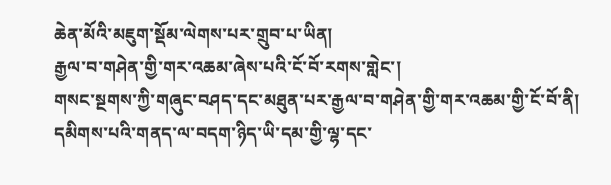ཆེན་མོའི་མཇུག་སྡོམ་ལེགས་པར་གྲུབ་པ་ཡིན།
རྒྱལ་བ་གཤེན་གྱི་གར་འཆམ་ཞེས་པའི་ངོ་བོ་རགས་གླེང་།
གསང་སྔགས་ཀྱི་གཞུང་བཤད་དང་མཐུན་པར་རྒྱལ་བ་གཤེན་གྱི་གར་འཆམ་གྱི་ངོ་བོ་ནི། དམིགས་པའི་གནད་ལ་བདག་ཉིད་ཡི་དམ་གྱི་ལྷ་དང་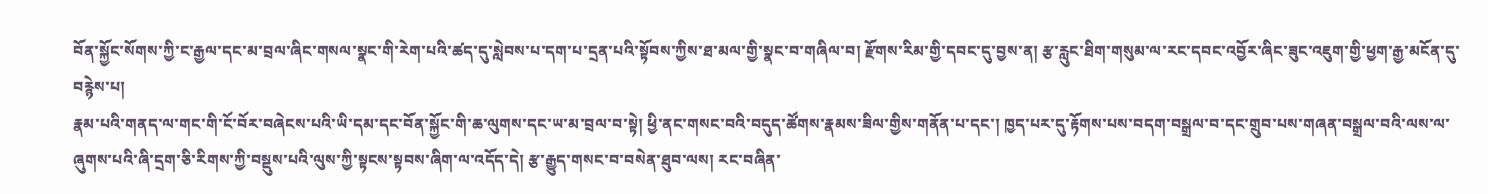བོན་སྐྱོང་སོགས་ཀྱི་ང་རྒྱལ་དང་མ་བྲལ་ཞིང་གསལ་སྣང་གི་རེག་པའི་ཚད་དུ་སླེབས་པ་དག་པ་དྲན་པའི་སྟོབས་ཀྱིས་ཐ་མལ་གྱི་སྣང་བ་གཞིལ་བ། རྫོགས་རིམ་གྱི་དབང་དུ་བྱས་ན། རྩ་རླུང་ཐིག་གསུམ་ལ་རང་དབང་འབྱོར་ཞིང་ཟུང་འཇུག་གྱི་ཕྱག་རྒྱ་མངོན་དུ་བརྙེས་པ།
རྣམ་པའི་གནད་ལ་གང་གི་ངོ་བོར་བཞེངས་པའི་ཡི་དམ་དང་བོན་སྐྱོང་གི་ཆ་ལུགས་དང་ཡ་མ་བྲལ་བ་སྟེ། ཕྱི་ནང་གསང་བའི་བདུད་ཚོགས་རྣམས་ཟིལ་གྱིས་གནོན་པ་དང་། ཁྱད་པར་དུ་རྟོགས་པས་བདག་བསྒྲལ་བ་དང་གྲུབ་པས་གཞན་བསྒྲལ་བའི་ལས་ལ་ཞུགས་པའི་ཞི་དྲག་ཅི་རིགས་ཀྱི་བསྡུས་པའི་ལུས་ཀྱི་སྟངས་སྟབས་ཞིག་ལ་འདོད་དེ། རྩ་རྒྱུད་གསང་བ་བསེན་ཐུབ་ལས། རང་བཞིན་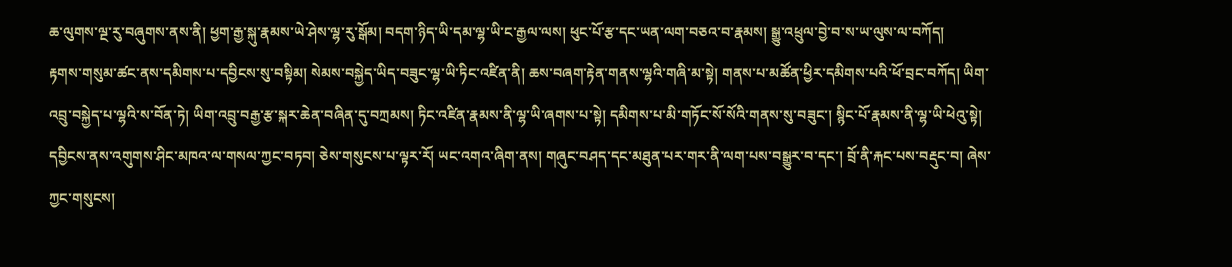ཆ་ལུགས་ལྔ་རུ་བཞུགས་ནས་ནི། ཕྱག་རྒྱ་སྐུ་རྣམས་ཡེ་ཤེས་ལྷ་རུ་སྒོམ། བདག་ཉིད་ཡི་དམ་ལྷ་ཡི་ང་རྒྱལ་ལས། ཕུང་པོ་རྩ་དང་ཡན་ལག་བཅའ་བ་རྣམས། སྒྱུ་འཕྲུལ་བྱེ་བ་ས་ཡ་ལུས་ལ་བཀོད།
རྟགས་གསུམ་ཚང་ནས་དམིགས་པ་དབྱིངས་སུ་བསྟིམ། སེམས་བསྐྱེད་ཡིད་བཟུང་ལྷ་ཡི་ཏིང་འཛིན་ནི། ཆས་བཞག་རྟེན་གནས་ལྷའི་གཞི་མ་སྟེ། གནས་པ་མཚོན་ཕྱིར་དམིགས་པའི་ཕོ་བྲང་བཀོད། ཡིག་འབྲུ་བསྐྱེད་པ་ལྷའི་ས་བོན་ཏེ། ཡིག་འབྲུ་བརྒྱ་རྩ་སྐར་ཆེན་བཞིན་དུ་བཀྲམས། ཏིང་འཛིན་རྣམས་ནི་ལྷ་ཡི་ཞགས་པ་སྟེ། དམིགས་པ་མི་གཏོང་སོ་སོའི་གནས་སུ་བཟུང་། སྙིང་པོ་རྣམས་ནི་ལྷ་ཡི་ཕེའུ་སྟེ། དབྱིངས་ནས་འགུགས་ཤིང་མཁའ་ལ་གསལ་ཀྱང་བཏབ། ཅེས་གསུངས་པ་ལྟར་རོ། ཡང་འགའ་ཞིག་ནས། གཞུང་བཤད་དང་མཐུན་པར་གར་ནི་ལག་པས་བསྒྱུར་བ་དང་། བྲོ་ནི་རྐང་པས་བརྡུང་བ། ཞེས་ཀྱང་གསུངས།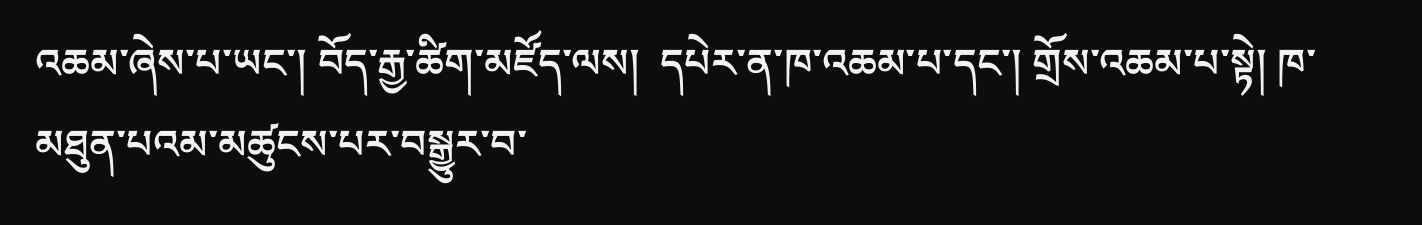འཆམ་ཞེས་པ་ཡང་། བོད་རྒྱ་ཚིག་མཛོད་ལས།  དཔེར་ན་ཁ་འཆམ་པ་དང་། གྲོས་འཆམ་པ་སྟེ། ཁ་མཐུན་པའམ་མཚུངས་པར་བསྒྱུར་བ་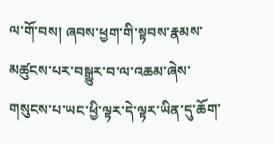ལ་གོ་བས། ཞབས་ཕྱག་གི་སྟབས་རྣམས་མཚུངས་པར་བསྒྱུར་བ་ལ་འཆམ་ཞེས་གསུངས་པ་ཡང་ཕྱི་ལྟར་དེ་ལྟར་ཡིན་དུ་ཆོག་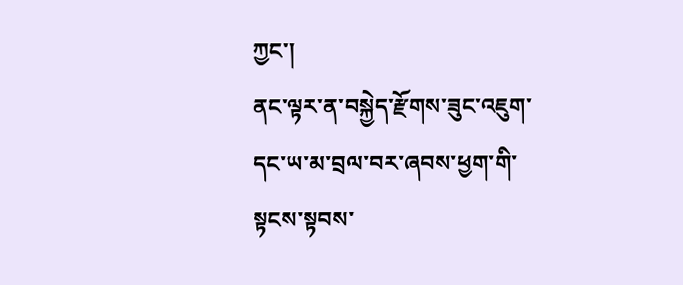ཀྱང་།
ནང་ལྟར་ན་བསྐྱེད་རྫོགས་ཟུང་འཇུག་དང་ཡ་མ་བྲལ་བར་ཞབས་ཕྱག་གི་སྟངས་སྟབས་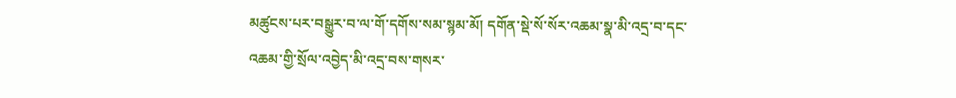མཚུངས་པར་བསྒྱུར་བ་ལ་གོ་དགོས་སམ་སྙམ་མོ། དགོན་སྡེ་སོ་སོར་འཆམ་སྣ་མི་འདྲ་བ་དང་འཆམ་གྱི་སྲོལ་འབྱེད་མི་འདྲ་བས་གསར་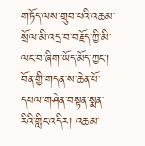གཏོད་ལས་གྲུབ་པའི་འཆམ་སྲོལ་མི་འདྲ་བ་བརྗོད་ཀྱི་མི་ལང་བ་ཞིག་ཡོད་མོད་ཀྱང་།  བོན་གྱི་གདན་ས་ཆེན་པོ་དཔལ་གཤེན་བསྟན་སྨན་རིའི་གླིང་འདིར། འཆམ་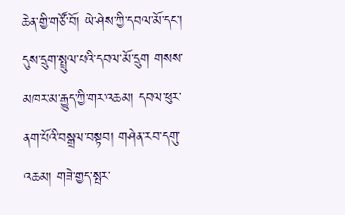ཆེན་གྱི་གཙོ་བོ། ཡེ་ཤེས་ཀྱི་དབལ་མོ་དང་། དུས་དྲུག་སྤྲུལ་པའི་དབལ་མོ་དྲུག གསས་མཁར་མ་རྒྱུད་ཀྱི་གར་འཆམ། དབལ་ཕུར་ནག་པོའི་བསྒྲལ་བསྟབ། གཤེན་རབ་དགུ་འཆམ། གཟེ་གྱད་སྤར་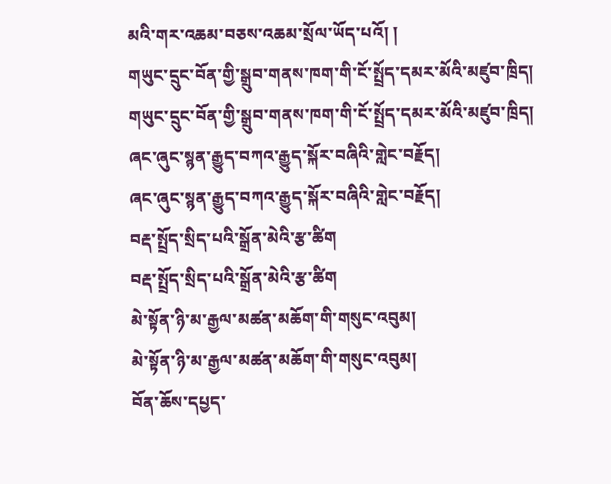མའི་གར་འཆམ་བཅས་འཆམ་སྲོལ་ཡོད་པའོ། །
གཡུང་དྲུང་བོན་གྱི་སྒྲུབ་གནས་ཁག་གི་ངོ་སྤྲོད་དམར་མོའི་མཛུབ་ཁྲིད།
གཡུང་དྲུང་བོན་གྱི་སྒྲུབ་གནས་ཁག་གི་ངོ་སྤྲོད་དམར་མོའི་མཛུབ་ཁྲིད།
ཞང་ཞུང་སྙན་རྒྱུད་བཀའ་རྒྱུད་སྐོར་བཞིའི་གླེང་བརྗོད།
ཞང་ཞུང་སྙན་རྒྱུད་བཀའ་རྒྱུད་སྐོར་བཞིའི་གླེང་བརྗོད།
བརྡ་སྤྲོད་སྲིད་པའི་སྒྲོན་མེའི་རྩ་ཚིག
བརྡ་སྤྲོད་སྲིད་པའི་སྒྲོན་མེའི་རྩ་ཚིག
མེ་སྟོན་ཉི་མ་རྒྱལ་མཚན་མཆོག་གི་གསུང་འབུམ།
མེ་སྟོན་ཉི་མ་རྒྱལ་མཚན་མཆོག་གི་གསུང་འབུམ།
བོན་ཆོས་དཔྱད་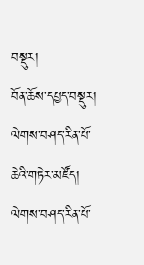བསྡུར།
བོན་ཆོས་དཔྱད་བསྡུར།
ལེགས་བཤད་རིན་པོ་ཆེའི་གཏེར་མཛོད།
ལེགས་བཤད་རིན་པོ་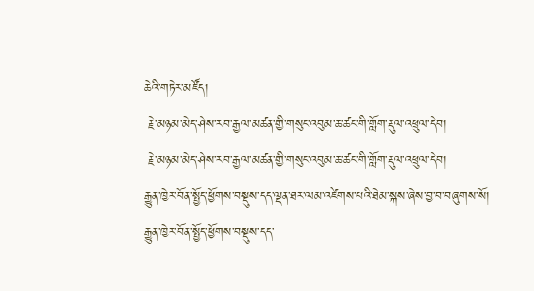ཆེའི་གཏེར་མཛོད།
 རྗེ་མཉམ་མེད་ཤེས་རབ་རྒྱལ་མཚན་གྱི་གསུང་འབུམ་ཆ་ཚང་གི་གློག་རྡུལ་འཕྲུལ་དེབ།
 རྗེ་མཉམ་མེད་ཤེས་རབ་རྒྱལ་མཚན་གྱི་གསུང་འབུམ་ཆ་ཚང་གི་གློག་རྡུལ་འཕྲུལ་དེབ།
རྒྱུན་ཁྱེར་བོན་སྤྱོད་ཕྱོགས་བསྡུས་དད་ལྡན་ཐར་ལམ་འཛེགས་པའི་ཐེམ་སྐས་ཞེས་བྱ་བ་བཞུགས་སོ།
རྒྱུན་ཁྱེར་བོན་སྤྱོད་ཕྱོགས་བསྡུས་དད་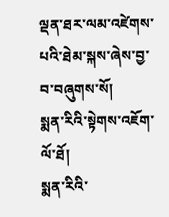ལྡན་ཐར་ལམ་འཛེགས་པའི་ཐེམ་སྐས་ཞེས་བྱ་བ་བཞུགས་སོ།
སྨན་རིའི་སྟེགས་འཇོག་ལོ་ཐོ།
སྨན་རིའི་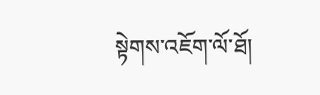སྟེགས་འཇོག་ལོ་ཐོ།